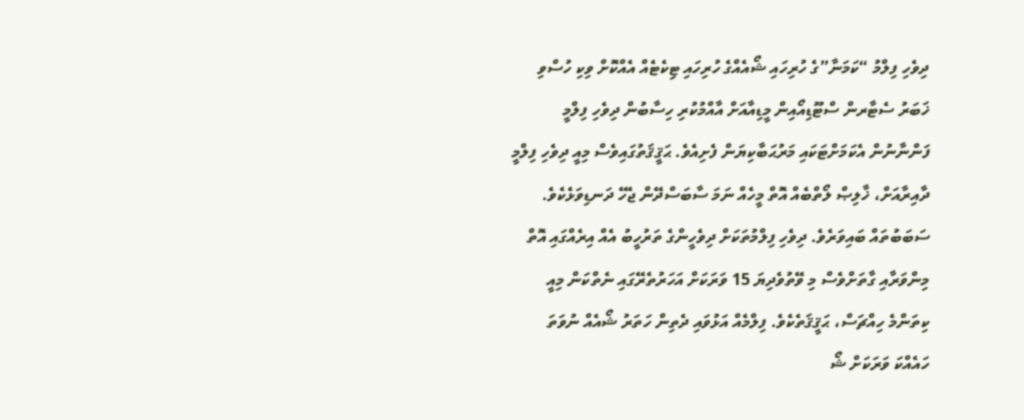ދިވެހި ފިލްމު “ކަމަނާ”ގެ ހުރިހައި ޝޯއެއްގެ ހުރިހައި ޓިކެޓެއް އެއްކޮށް ވިކި ހުސްވި ޚަބަރު ސެޓާރން ސްޓޫޑިއޯއިން މީޑިއާއަށް އާއްމުކުރި ހިސާބުން ދިވެހި ފިލްމީ ފަންނާނުން އެކަމަށްޓަކައި މަރުޙަބާކިޔަން ފެށިއެވެ. ޙަޤީޤަތުގައިވެސް މިއީ ދިވެހި ފިލްމީ ދާއިރާއަށް، ޚާލިޞް ލޯތްބެއް އޮތް މީހެއް ނަމަ ސާބަސްދޭން ޖެހޭ ދަނޑިވަޅެކެވެ. ސަބަބުތައް ބައިވަރެވެ. ދިވެހި ފިލްމުތަކަށް ދިވެހީންގެ ތަރުހީބު އެއް އިރެއްގައި އޮތް މިންވަރާއި ގާތަށްވެސް މި ވޭތުވެދިޔަ 15 ވަރަކަށް އަހަރުތެރޭގައި ނެތްކަން މިއީ ކިތަންމެ ހިއްޗަސް، ޙަޤީޤަތެކެވެ. ފިލްމެއް އަޅުވައި ދެތިން ހަތަރު ޝޯއެއް ނުވަތަ ހައެއްކަ ވަރަކަށް ޝޯ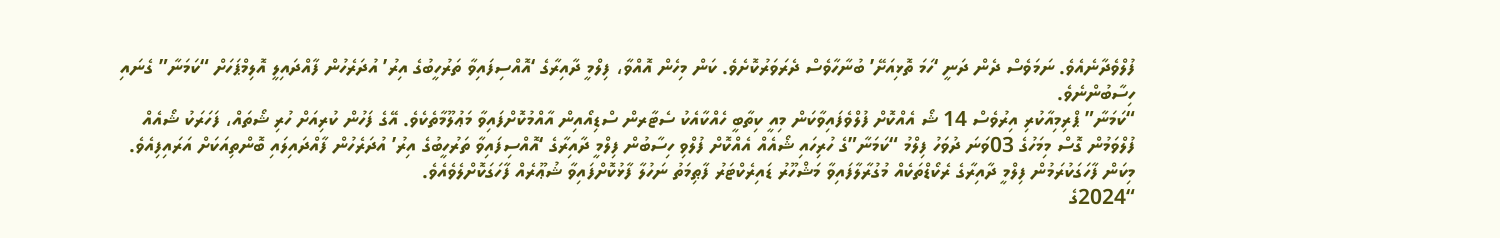ފުލްވެދާނެއެވެ. ނަމަވެސް ދެން ދަނީ ‘ހަމަ ތޮޅިއަށޭ’ ބުނާހާވެސް ދެރަވަރުކޮށެވެ. ކަން މިހެން އޮއްވާ، ފިލްމީ ދާއިރާގެ ‘އޮއްސިފައިވާ ތަރުހީބުގެ އިރު’ އުދަރެހުން ފާއްދައިލީ އޮލިމްޕަހަށް “ކަމަނާ” ގެނައި ހިސާބުންނެވެ.
“ކަމަނާ” ޕްރިމިއާކުރި އިރުވެސް 14 ޝޯ އެއްކޮށް ފުލްވެފައިވާކަން މިއީ ކިތާބީ ހެއްކާއެކު ސެޓާރން ސްޑިއޯއިން އާއްމުކޮށްފައިވާ މަޢުލޫމާތެކެވެ. އޭގެ ފަހުން ކުރިއަށް ހުރި ޝޯތައް، ފަހަރަކު ޝޯއެއް ފުލްވަމުން ގޮސް މިމަހުގެ 03ވަނަ ދުވަހު ފިލްމު “ކަމަނާ”ގެ ހުރިހައި ޝޯއެއް އެއްކޮށް ފުލްވި ހިސާބުން ފިލްމީ ދާއިރާގެ ‘އޮއްސިފައިވާ ތަރުހީބުގެ އިރު’ އުދަރެހުން ފާއްދައިލައި ބޮންތިއަކަށް އަރައިފިއެވެ. މިކަން ފާހަގަކުރަމުން ފިލްމީ ދާއިރާގެ ރެކޯޑްތަކެއް މުގުރާލާފައިވާ މަޝްހޫރު ޑައިރެކްޓަރު ފާޠިމަތު ނަހުލާ ފާޅުކޮށްފައިވާ ޝުޢޫރެއް ފާހަގަކޮށްލެވެއެވެ.
“2024ގެ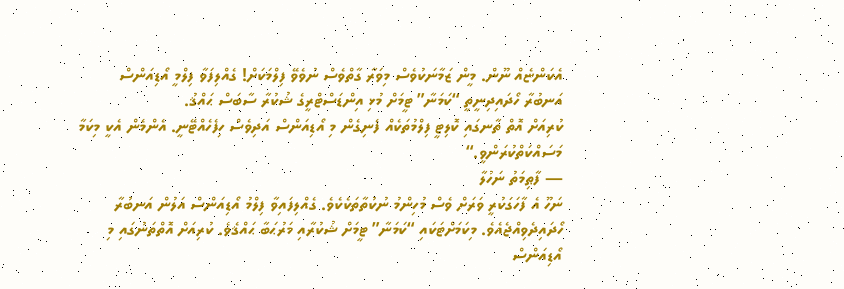އެކަންޏެއް ނޫން. މީން ޒަމާނަކުވެސް މިވަރާ ގާތްވެސް ނުވެވޭ ފިލްމަކަށް! ގެއްލިފަވާ ފިލްމީ އޯޑިއަންސް އަނބުރާ ހޯދައިދިނީތީ “ކަމަނާ” ޓީމަށް މުޅި އިންޑަސްޓްރީގެ ޝުކުރާ ސާބަސް ޙައްޤު.
ކުރިއަށް އޮތް ތާނގައި ކޮލިޓީ ފިލްމުތަކެއް ފެނިގެން މި އޯޑިއަންސް އަދިވެސް ހިފެހެއްޓޭނީ. އެންމެން އެކީ މިކަމާ މަސައްކަތްކުރަންވީ.“
— ފާޠިމަތު ނަހުލާ
ނަހޫ އެ ފާހަގަކުރީ ވަރަށް ވެސް މުހިންމު ނުކުތާތަކެކެވެ. ގެއްލިފައިވާ ފިލްމު އޯޑިއަންސް އަލުން އަނބުރާ ހޯދައިދެވިއްޖެއެވެ. މިކަމަށްޓަކައި “ކަމަނާ” ޓީމަށް ޝުކުރާއި މަރުޙަބާ ޙައްޤެވެ. ކުރިއަށް އޮތްތަނުގައި މި އޯޑިއަންސް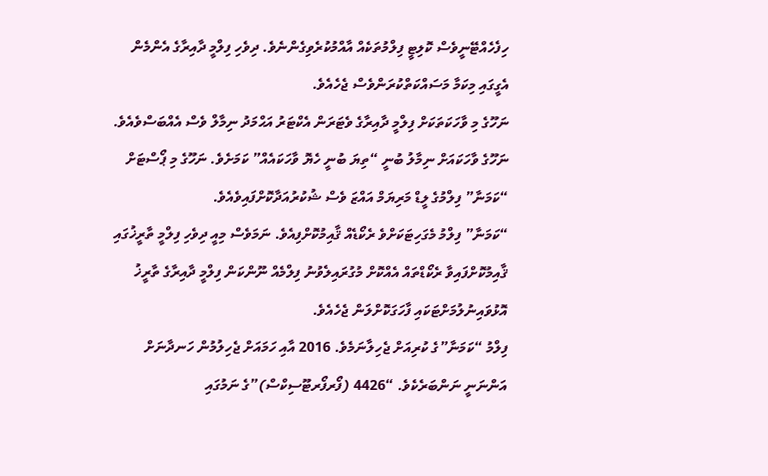ހިފެހެއްޓޭނީވެސް ކޮލިޓީ ފިލްމުތަކެއް އާއްމުކުރެވިގެންނެވެ. ދިވެހި ފިލްމީ ދާއިރާގެ އެންމެން އެގީގައި މިކަމާ މަސައްކަތްކުރަންވެސް ޖެހެއެވެ.
ނަހޫގެ މި ވާހަކަތަކަށް ފިލްމީ ދާއިރާގެ ވެޓަރަން އެކްޓަރު އަޙްމަދު ނިމާލް ވެސް އެއްބަސްވެއެވެ. ނަހޫގެ ވާހަކައަށް ނިމާލު ބުނީ “ތިޔަ ބުނީ ހެޔޮ ވާހަކައެއް” ކަމަށެވެ. ނަހޫގެ މި ޕޯސްޓަށް “ކަމަނާ” ފިލްމުގެ ލީޑް މަރިޔަމް އައްޒަ ވެސް ޝުކުރުއަދާކޮށްފައިވެއެވެ.
“ކަމަނާ” ފިލްމު މެގަހިޓަކަށްވެ ރެކޯޑެއް ޤާއިމުކޮށްފިއެވެ. ނަމަވެސް މިއީ ދިވެހި ފިލްމީ ތާރީޚުގައި ޤާއިމުކޮށްފައިވާ ރެކޯޑްތައް އެއްކޮށް މުގުރައިލެވުނު ފިލްމެއް ނޫންކަން ފިލްމީ ދާއިރާގެ ތާރީޚު އޮޅުވައިނުލުމަށްޓަކައި ފާހަގަކޮށްލަން ޖެހެއެވެ.
ފިލްމު “ކަމަނާ”ގެ ކުރިއަށް ޖެހިލާނަމެވެ. 2016 އާއި ހަމައަށް ޖެހިލުމުން ހަނދާނަށް އަންނަނީ ނަންބަރެކެވެ. “4426 (ފޯރފޯރޓޫސިކްސް)”ގެ ނަމުގައި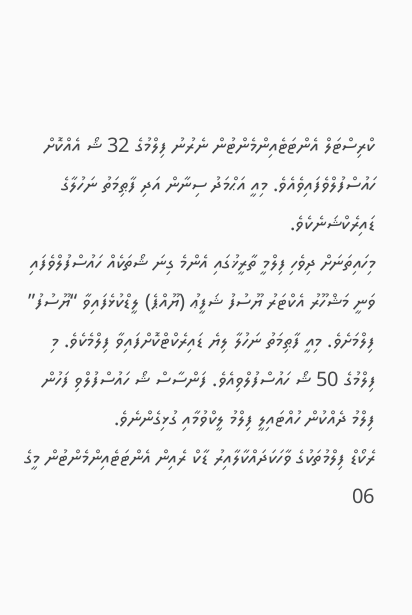ކްރިސްޓަލް އެންޓަޓެއިންމެންޓުން ނެރުނު ފިލްމުގެ 32 ޝޯ އެއްކޮށް ހައުސްފުލްވެފައިވެއެވެ. މިއީ އަޙްމަދު ސިނާން އަދި ފާޠިމަތު ނަހުލާގެ ޑައިރެކްޝަނެކެވެ.
މިހައިތަނަށް ދިވެހި ފިލްމީ ތާރީޚުގައި އެންމެ ގިނަ ޝޯތަކެއް ހައުސްފުލްވެފައި ވަނީ މަޝްހޫރު އެކްޓަރު ޔޫސުފު ޝަފީޢު (ޔޫއްޕެ) ލީޑްކުޅެފައިވާ “ޔޫސުފު” ފިލްމަށެވެ. މިއީ ފާޠިމަތު ނަހުލާ ލިޔެ ޑައިރެކްޓްކޮށްފައިވާ ފިލްމެކެވެ. މި ފިލްމުގެ 50 ޝޯ ހައުސްފުލްވިއެވެ. ފަންސާސް ޝޯ ހައުސްފުލްވި ފަހުން ފިލްމު ދެއްކުން ހުއްޓައިލީ ފިލްމު ލީކްވުމާއި ގުޅިގެންނެވެ.
ރެކޯޑް ފިލްމުތަކުގެ ވާހަކަދައްކާލާއިރު ޑާކް ރެއިން އެންޓަޓެއިންމެންޓުން މީގެ 06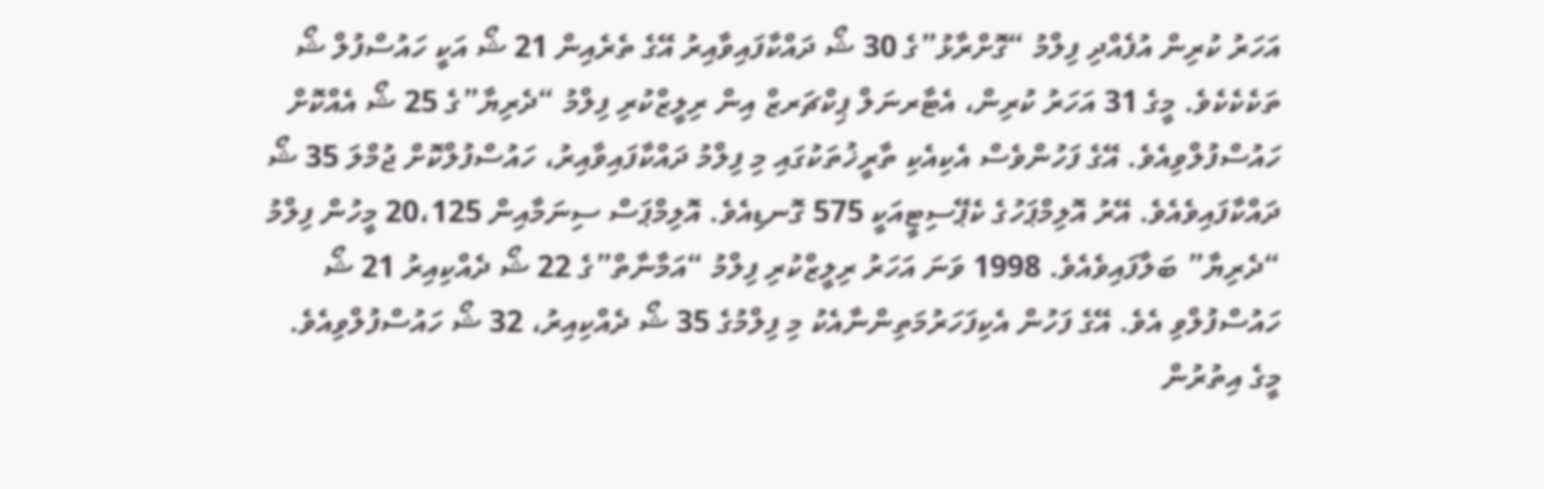އަހަރު ކުރިން އުފެއްދި ފިލްމު “ގޮށްރާޅު”ގެ 30 ޝޯ ދައްކާފައިވާއިރު އޭގެ ތެރެއިން 21 ޝޯ އަކީ ހައުސްފުލް ޝޯ ތަކެކެކެވެ. މީގެ 31 އަހަރު ކުރިން، އެޓާރނަލް ޕިކްޗަރޒް އިން ރިލީޒްކުރި ފިލްމު “ދެރިޔާ”ގެ 25 ޝޯ އެއްކޮށް ހައުސްފުލްވިއެވެ. އޭގެ ފަހުންވެސް އެކިއެކި ތާރީޚުތަކުގައި މި ފިލްމު ދައްކާފައިވާއިރު، ހައުސްފުލްކޮށް ޖުމްލަ 35 ޝޯ ދައްކާފައިވެއެވެ. އޭރު އޮލިމްޕަހުގެ ކެޕޭސިޓީއަކީ 575 ގޮނޑިއެވެ. އޮލިމްޕަސް ސިނަމާއިން 20،125 މީހުން ފިލްމު “ދެރިޔާ” ބަލާފައިވެއެވެ. 1998 ވަނަ އަހަރު ރިލީޒްކުރި ފިލްމު “އަމާނާތް”ގެ 22 ޝޯ ދެއްކިއިރު 21 ޝޯ ހައުސްފުލްވި އެވެ. އޭގެ ފަހުން އެކިފަހަރުމަތިންނާއެކު މި ފިލްމުގެ 35 ޝޯ ދެއްކިއިރު، 32 ޝޯ ހައުސްފުލްވިއެވެ.
މީގެ އިތުރުން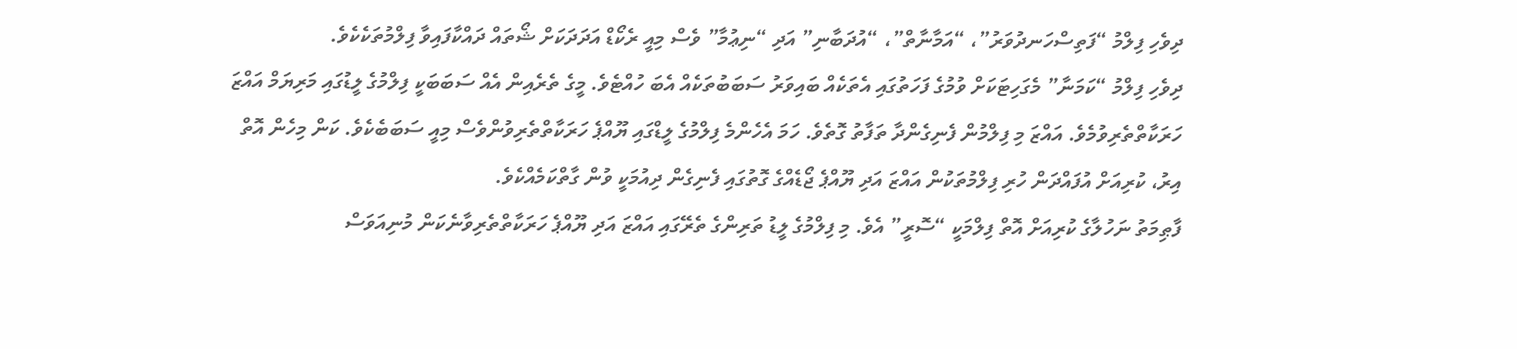ދިވެހި ފިލްމު “ފަތިސްހަނދުވަރު”، “އަމާނާތް”، “އުދަބާނި” އަދި “ނިޢުމާ” ވެސް މިއީ ރެކޯޑް އަދަދަކަށް ޝޯތައް ދައްކާފައިވާ ފިލްމުތަކެކެވެ.
ދިވެހި ފިލްމު “ކަމަނާ” މެގަހިޓަކަށް ވުމުގެ ފަހަތުގައި އެތަކެއް ބައިވަރު ސަބަބުތަކެއް އެބަ ހުއްޓެވެ. މީގެ ތެރެއިން އެއް ސަބަބަކީ ފިލްމުގެ ލީޑުގައި މަރިޔަމް އައްޒަ ހަރަކާތްތެރިވުމެވެ. އައްޒަ މި ފިލްމުން ފެނިގެންދާ ތަފާތު ގޮތެވެ. ހަމަ އެހެންމެ ފިލްމުގެ ލީޑްގައި ޔޫއްޕެ ހަރަކާތްތެރިވުންވެސް މިއީ ސަބަބެކެވެ. ކަން މިހެން އޮތް އިރު، ކުރިއަށް އުފައްދަން ހުރި ފިލްމުތަކުން އައްޒަ އަދި ޔޫއްޕެ ޖޯޑެއްގެ ގޮތުގައި ފެނިގެން ދިއުމަކީ ވުން ގާތްކަމެއްކެވެ.
ފާޠިމަތު ނަހުލާގެ ކުރިއަށް އޮތް ފިލްމަކީ “ސޮރީ” އެވެ. މި ފިލްމުގެ ލީޑު ތަރިންގެ ތެރޭގައި އައްޒަ އަދި ޔޫއްޕެ ހަރަކާތްތެރިވާނެކަން މުނިއަވަސް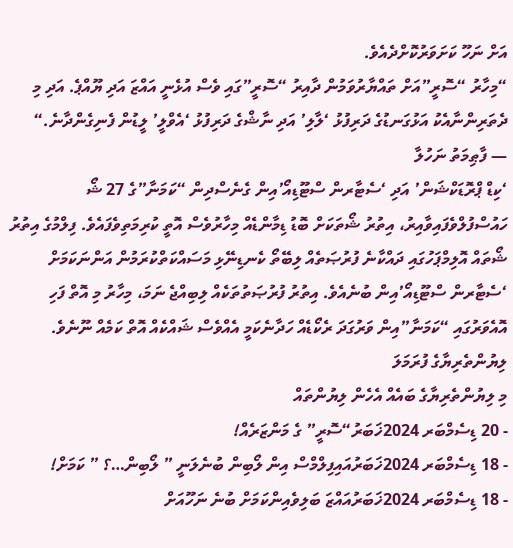އަށް ނަހޫ ކަށަވަރުކޮށްދެއެވެ.
“މިހާރު “ސޮރީ”އަށް ތައްޔާރުވަމުން ދާއިރު “ސޮރީ”ގައި ވެސް އުޅެނީ އައްޒަ އަދި ޔޫއްޕެ. އަދި މި ދެތަރިންނާއެކު އަޅުގަނޑުގެ ދަރިފުޅު ‘ލާލި’ އަދި ނާޝްގެ ދަރިފުޅު ‘އެވްލީ’ ލީޑުން ފެނިގެންދާނެ.“
— ފާޠިމަތު ނަހުލާ
‘ކިޑް ޕްރޮޑަކްޝަން’ އަދި ‘ސެޓާރން ސްޓޫޑިއޯ’އިން ގެނެސްދިން “ކަމަނާ”ގެ 27 ޝޯ ހައުސްފުލްވެފައިވާއިރު، އިތުރު ޝޯތަކަށް ބޮޑު ޑިމާންޑެއް މިހާރުވެސް އޮތީ ކުރިމަތިވެފައެވެ. ފިލްމުގެ އިތުރު ޝޯތައް އޮލިމްޕަހުގައި ދައްކާނެ ފުރުޞަތެއް ލިބޭތޯ ކެނޑިނޭޅި މަސައްކަތްކުރަމުން އަންނަކަމަށް ‘ސެޓާރން ސްޓޫޑިއޯ’އިން ބުނެއެވެ. އިތުރު ފުރުޞަތުތަކެއް ލިބިއްޖެ ނަމަ، މިހާރު މި އޮތް ފަހި އޮއެވަރުގައި “ކަމަނާ”އިން ވަރުގަދަ ރެކޯޑެއް ހަދާނެކަމީ އެއްވެސް ޝައްކެއް އޮތް ކަމެއް ނޫނެވެ.
ލިޔުންތެރިޔާގެ ފުރަމަލަ
މި ލިޔުންތެރިޔާގެ ބައެއް އެހެން ލިޔުންތައް
- 20 ޑިސެމްބަރ 2024ޚަބަރު“ސޮރީ” ގެ މަންޒަރެއް!
- 18 ޑިސެމްބަރ 2024ޚަބަރުއައިފިލްމްސް އިން ލޯބިން ބުނެލަނީ ” ލޯބިން…؟ ” ކަމަށް!
- 18 ޑިސެމްބަރ 2024ޚަބަރުއައްޒަ ބަލިވެއިންކަމަށް ބުނެ ނަހޫއަށް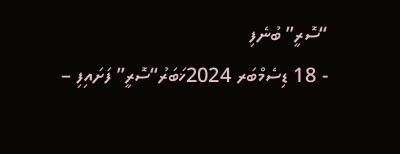“ސޮރީ” ބުނެފި
- 18 ޑިސެމްބަރ 2024ޚަބަރު“ސޮރީ” ފަށައިފި –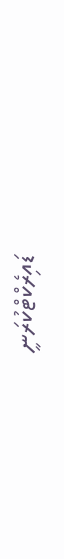ޑައިރެކްޓްކުރަނީ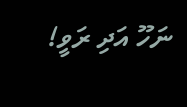ނަހޫ އަދި ރަވީ!